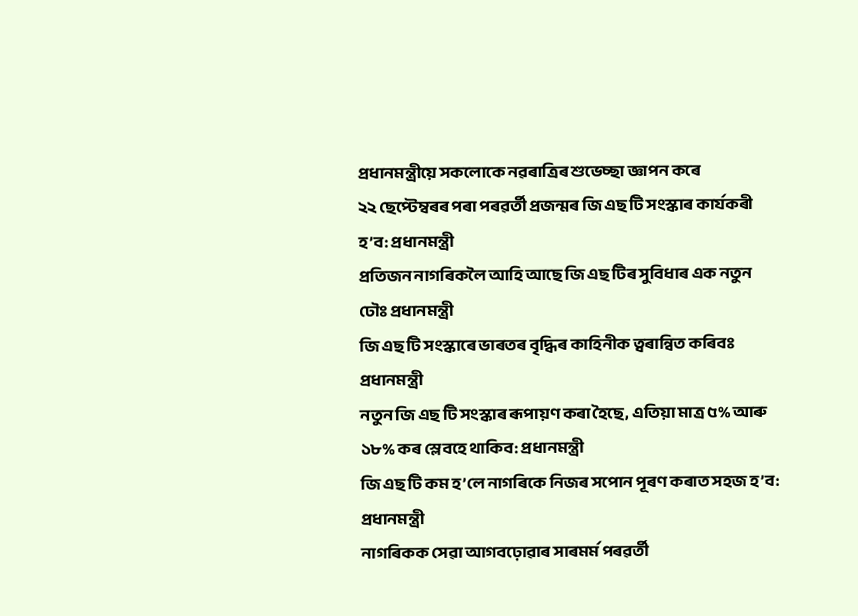প্ৰধানমন্ত্ৰীয়ে সকলোকে নৱৰাত্ৰিৰ শুভেচ্ছা জ্ঞাপন কৰে
২২ ছেপ্টেম্বৰৰ পৰা পৰৱৰ্তী প্ৰজন্মৰ জি এছ টি সংস্কাৰ কাৰ্যকৰী হ’ব: প্ৰধানমন্ত্ৰী
প্ৰতিজন নাগৰিকলৈ আহি আছে জি এছ টিৰ সুবিধাৰ এক নতুন ঢৌঃ প্ৰধানমন্ত্ৰী
জি এছ টি সংস্কাৰে ভাৰতৰ বৃদ্ধিৰ কাহিনীক ত্বৰান্বিত কৰিবঃ প্ৰধানমন্ত্ৰী
নতুন জি এছ টি সংস্কাৰ ৰূপায়ণ কৰা হৈছে, এতিয়া মাত্ৰ ৫% আৰু ১৮% কৰ স্লেবহে থাকিব: প্ৰধানমন্ত্ৰী
জি এছ টি কম হ’লে নাগৰিকে নিজৰ সপোন পূৰণ কৰাত সহজ হ’ব: প্ৰধানমন্ত্ৰী
নাগৰিকক সেৱা আগবঢ়োৱাৰ সাৰমৰ্ম পৰৱৰ্তী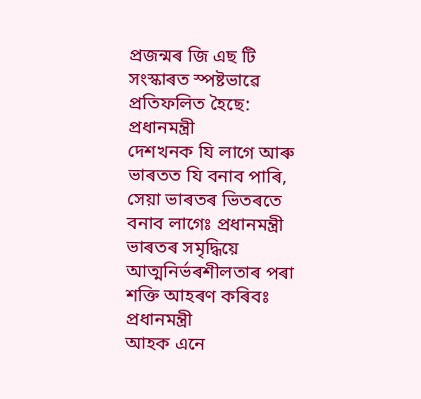প্ৰজন্মৰ জি এছ টি সংস্কাৰত স্পষ্টভাৱে প্ৰতিফলিত হৈছে: প্ৰধানমন্ত্ৰী
দেশখনক যি লাগে আৰু ভাৰতত যি বনাব পাৰি, সেয়া ভাৰতৰ ভিতৰতে বনাব লাগেঃ প্ৰধানমন্ত্ৰী
ভাৰতৰ সমৃদ্ধিয়ে আত্মনিৰ্ভৰশীলতাৰ পৰা শক্তি আহৰণ কৰিবঃ প্ৰধানমন্ত্ৰী
আহক এনে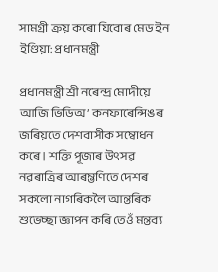সামগ্ৰী ক্ৰয় কৰো যিবোৰ মেড ইন ইণ্ডিয়া: প্ৰধানমন্ত্ৰী

প্ৰধানমন্ত্ৰী শ্ৰী নৰেন্দ্ৰ মোদীয়ে আজি ভিডিঅ’ কনফাৰেন্সিঙৰ জৰিয়তে দেশবাসীক সম্বোধন কৰে। শক্তি পূজাৰ উৎসৱ নৱৰাত্ৰিৰ আৰম্ভণিতে দেশৰ  সকলো নাগৰিকলৈ আন্তৰিক শুভেচ্ছা জ্ঞাপন কৰি তেওঁ মন্তব্য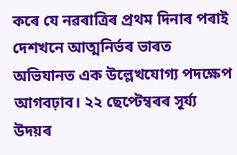কৰে যে নৱৰাত্ৰিৰ প্ৰথম দিনাৰ পৰাই  দেশখনে আত্মনিৰ্ভৰ ভাৰত অভিযানত এক উল্লেখযোগ্য পদক্ষেপ আগবঢ়াব। ২২ ছেপ্টেম্বৰৰ সূৰ্য্য উদয়ৰ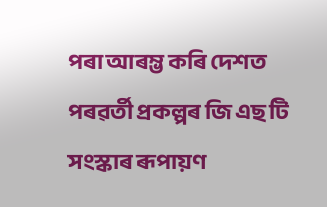পৰা আৰম্ভ কৰি দেশত পৰৱৰ্তী প্ৰকল্পৰ জি এছ টি সংস্কাৰ ৰূপায়ণ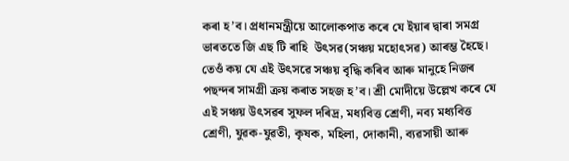কৰা হ’ব। প্ৰধানমন্ত্ৰীয়ে আলোকপাত কৰে যে ইয়াৰ দ্বাৰা সমগ্ৰ ভাৰততে জি এছ টি ৰাহি  উৎসৱ(সঞ্চয় মহোৎসৱ) আৰম্ভ হৈছে। তেওঁ কয় যে এই উৎসৱে সঞ্চয় বৃদ্ধি কৰিব আৰু মানুহে নিজৰ পছন্দৰ সামগ্ৰী ক্ৰয় কৰাত সহজ হ’ব। শ্ৰী মোদীয়ে উল্লেখ কৰে যে এই সঞ্চয় উৎসৱৰ সুফল দৰিদ্ৰ, মধ্যবিত্ত শ্ৰেণী, নব্য মধ্যবিত্ত শ্ৰেণী, যুৱক-যুৱতী, কৃষক, মহিলা, দোকানী, ব্যৱসায়ী আৰু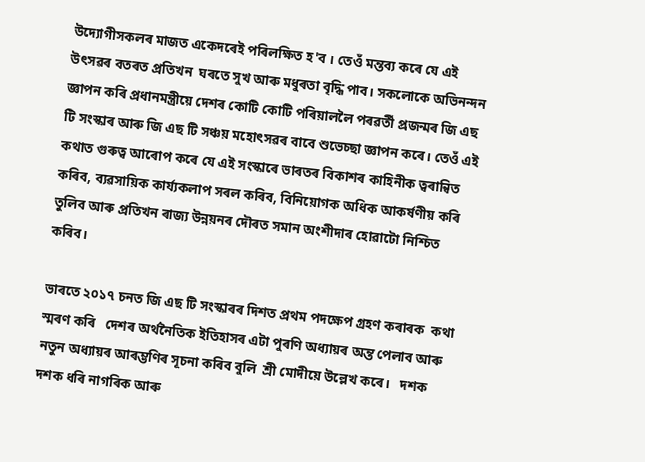উদ্যোগীসকলৰ মাজত একেদৰেই পৰিলক্ষিত হ'ব । তেওঁ মন্তব্য কৰে যে এই উৎসৱৰ বতৰত প্ৰতিখন  ঘৰতে সুখ আৰু মধুৰতা বৃদ্ধি পাব। সকলোকে অভিনন্দন জ্ঞাপন কৰি প্ৰধানমন্ত্ৰীয়ে দেশৰ কোটি কোটি পৰিয়াললৈ পৰৱৰ্তী প্ৰজন্মৰ জি এছ টি সংস্কাৰ আৰু জি এছ টি সঞ্চয় মহোৎসৱৰ বাবে শুভেচ্ছা জ্ঞাপন কৰে। তেওঁ এই কথাত গুৰুত্ব আৰোপ কৰে যে এই সংস্কাৰে ভাৰতৰ বিকাশৰ কাহিনীক ত্বৰান্বিত কৰিব, ব্যৱসায়িক কাৰ্য্যকলাপ সৰল কৰিব, বিনিয়োগক অধিক আকৰ্ষণীয় কৰি তুলিব আৰু প্ৰতিখন ৰাজ্য উন্নয়নৰ দৌৰত সমান অংশীদাৰ হোৱাটো নিশ্চিত কৰিব।

ভাৰতে ২০১৭ চনত জি এছ টি সংস্কাৰৰ দিশত প্ৰথম পদক্ষেপ গ্ৰহণ কৰাৰক  কথা  স্মৰণ কৰি   দেশৰ অৰ্থনৈতিক ইতিহাসৰ এটা পুৰণি অধ্যায়ৰ অন্ত পেলাব আৰু নতুন অধ্যায়ৰ আৰম্ভণিৰ সূচনা কৰিব বুলি  শ্ৰী মোদীয়ে উল্লেখ কৰে।   দশক দশক ধৰি নাগৰিক আৰু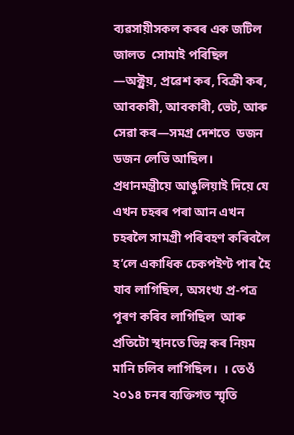ব্যৱসায়ীসকল কৰৰ এক জটিল জালত  সোমাই পৰিছিল —অক্ট্ৰয়, প্ৰৱেশ কৰ, বিক্ৰী কৰ, আবকাৰী, আবকাৰী, ভেট, আৰু সেৱা কৰ—সমগ্ৰ দেশতে  ডজন ডজন লেভি আছিল। প্ৰধানমন্ত্ৰীয়ে আঙুলিয়াই দিয়ে যে এখন চহৰৰ পৰা আন এখন চহৰলৈ সামগ্ৰী পৰিবহণ কৰিবলৈ হ’লে একাধিক চেকপইণ্ট পাৰ হৈ যাব লাগিছিল, অসংখ্য প্ৰ-পত্ৰ পূৰণ কৰিব লাগিছিল  আৰু প্ৰতিটো স্থানতে ভিন্ন কৰ নিয়ম মানি চলিব লাগিছিল।  । তেওঁ ২০১৪ চনৰ ব্যক্তিগত স্মৃতি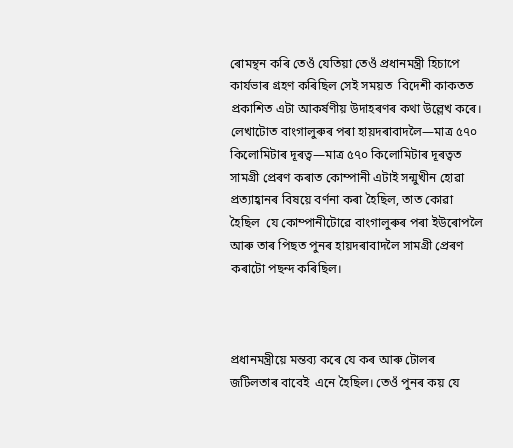ৰোমন্থন কৰি তেওঁ যেতিয়া তেওঁ প্ৰধানমন্ত্ৰী হিচাপে কাৰ্যভাৰ গ্ৰহণ কৰিছিল সেই সময়ত  বিদেশী কাকতত প্ৰকাশিত এটা আকৰ্ষণীয় উদাহৰণৰ কথা উল্লেখ কৰে। লেখাটোত বাংগালুৰুৰ পৰা হায়দৰাবাদলৈ—মাত্ৰ ৫৭০ কিলোমিটাৰ দূৰত্ব—মাত্ৰ ৫৭০ কিলোমিটাৰ দূৰত্বত সামগ্ৰী প্ৰেৰণ কৰাত কোম্পানী এটাই সন্মুখীন হোৱা প্ৰত্যাহ্বানৰ বিষয়ে বৰ্ণনা কৰা হৈছিল, তাত কোৱা হৈছিল  যে কোম্পানীটোৱে বাংগালুৰুৰ পৰা ইউৰোপলৈ আৰু তাৰ পিছত পুনৰ হায়দৰাবাদলৈ সামগ্ৰী প্ৰেৰণ কৰাটো পছন্দ কৰিছিল।



প্ৰধানমন্ত্ৰীয়ে মন্তব্য কৰে যে কৰ আৰু টোলৰ জটিলতাৰ বাবেই  এনে হৈছিল। তেওঁ পুনৰ কয় যে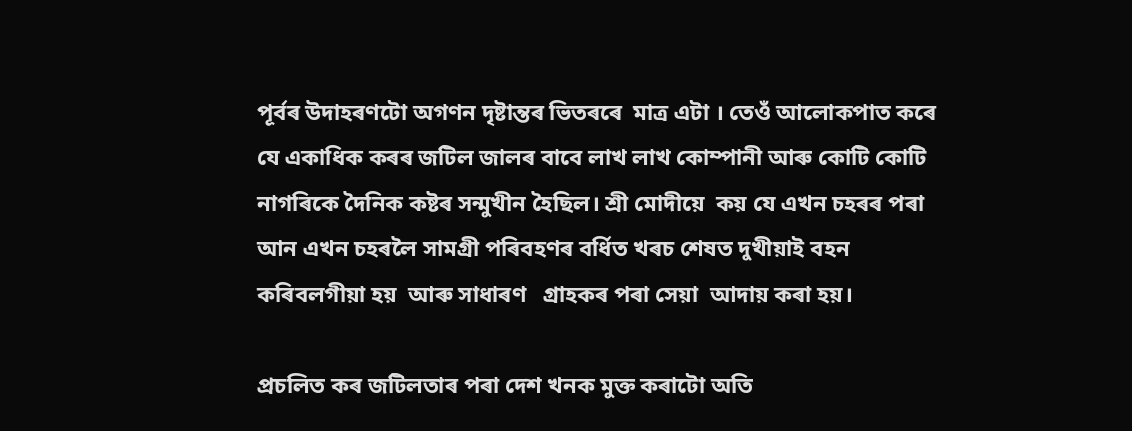পূৰ্বৰ উদাহৰণটো অগণন দৃষ্টান্তৰ ভিতৰৰে  মাত্ৰ এটা । তেওঁ আলোকপাত কৰে যে একাধিক কৰৰ জটিল জালৰ বাবে লাখ লাখ কোম্পানী আৰু কোটি কোটি নাগৰিকে দৈনিক কষ্টৰ সন্মুখীন হৈছিল। শ্ৰী মোদীয়ে  কয় যে এখন চহৰৰ পৰা আন এখন চহৰলৈ সামগ্ৰী পৰিবহণৰ বৰ্ধিত খৰচ শেষত দুখীয়াই বহন কৰিবলগীয়া হয়  আৰু সাধাৰণ   গ্ৰাহকৰ পৰা সেয়া  আদায় কৰা হয়।

প্ৰচলিত কৰ জটিলতাৰ পৰা দেশ খনক মুক্ত কৰাটো অতি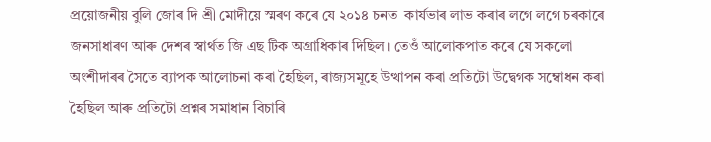প্ৰয়োজনীয় বুলি জোৰ দি শ্ৰী মোদীয়ে স্মৰণ কৰে যে ২০১৪ চনত  কাৰ্যভাৰ লাভ কৰাৰ লগে লগে চৰকাৰে জনসাধাৰণ আৰু দেশৰ স্বাৰ্থত জি এছ টিক অগ্ৰাধিকাৰ দিছিল। তেওঁ আলোকপাত কৰে যে সকলো অংশীদাৰৰ সৈতে ব্যাপক আলোচনা কৰা হৈছিল, ৰাজ্যসমূহে উত্থাপন কৰা প্ৰতিটো উদ্বেগক সম্বোধন কৰা হৈছিল আৰু প্ৰতিটো প্ৰশ্নৰ সমাধান বিচাৰি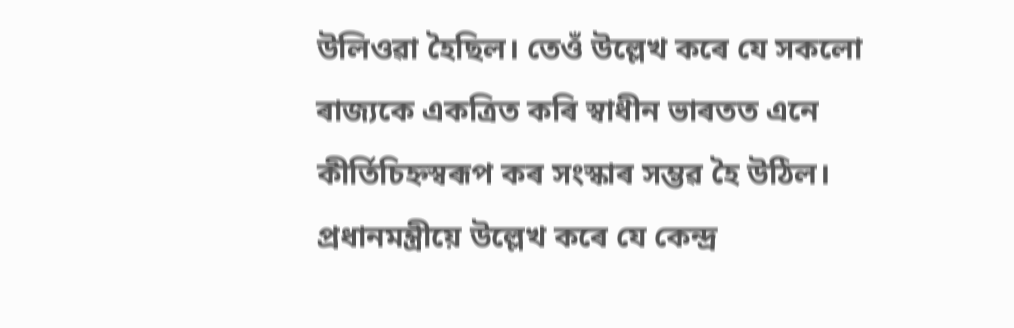উলিওৱা হৈছিল। তেওঁ উল্লেখ কৰে যে সকলো ৰাজ্যকে একত্ৰিত কৰি স্বাধীন ভাৰতত এনে কীৰ্তিচিহ্নস্বৰূপ কৰ সংস্কাৰ সম্ভৱ হৈ উঠিল। প্ৰধানমন্ত্ৰীয়ে উল্লেখ কৰে যে কেন্দ্ৰ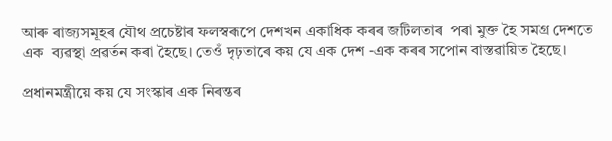আৰু ৰাজ্যসমূহৰ যৌথ প্ৰচেষ্টাৰ ফলস্বৰূপে দেশখন একাধিক কৰৰ জটিলতাৰ  পৰা মুক্ত হৈ সমগ্ৰ দেশতে এক  ব্যৱস্থা প্ৰৱৰ্তন কৰা হৈছে। তেওঁ দৃঢ়তাৰে কয় যে এক দেশ -এক কৰৰ সপোন বাস্তৱায়িত হৈছে।

প্ৰধানমন্ত্ৰীয়ে কয় যে সংস্কাৰ এক নিৰন্তৰ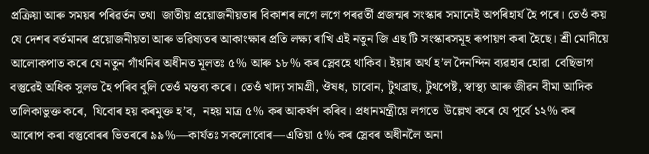প্ৰক্ৰিয়া আৰু সময়ৰ পৰিৱৰ্তন তথা  জাতীয় প্ৰয়োজনীয়তাৰ বিকাশৰ লগে লগে পৰৱৰ্তী প্ৰজন্মৰ সংস্কাৰ সমানেই অপৰিহাৰ্য হৈ পৰে। তেওঁ কয় যে দেশৰ বৰ্তমানৰ প্ৰয়োজনীয়তা আৰু ভৱিষ্যতৰ আকাংক্ষাৰ প্ৰতি লক্ষ্য ৰাখি এই নতুন জি এছ টি সংস্কাৰসমূহ ৰূপায়ণ কৰা হৈছে। শ্ৰী মোদীয়ে আলোকপাত কৰে যে নতুন গাঁথনিৰ অধীনত মূলতঃ ৫% আৰু ১৮% কৰ স্লেবহে থাকিব। ইয়াৰ অৰ্থ হ’ল দৈনন্দিন ব্যৱহাৰ হোৱা  বেছিভাগ বস্তুৱেই অধিক সুলভ হৈ পৰিব বুলি তেওঁ মন্তব্য কৰে। তেওঁ খাদ্য সামগ্ৰী, ঔষধ, চাবোন, টুথব্ৰাছ, টুথপেষ্ট, স্বাস্থ্য আৰু জীৱন বীমা আদিক  তালিকাভুক্ত কৰে,  যিবোৰ হয় কৰমুক্ত হ’ব,  নহয় মাত্ৰ ৫% কৰ আকৰ্ষণ কৰিব। প্ৰধানমন্ত্ৰীয়ে লগতে  উল্লেখ কৰে যে পূৰ্বে ১২% কৰ আৰোপ কৰা বস্তুবোৰৰ ভিতৰৰে ৯৯%—কাৰ্যতঃ সকলোবোৰ—এতিয়া ৫% কৰ স্লেবৰ অধীনলৈ অনা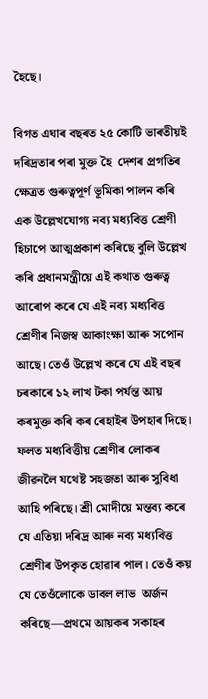হৈছে।

বিগত এঘাৰ বছৰত ২৫ কোটি ভাৰতীয়ই দৰিদ্ৰতাৰ পৰা মুক্ত হৈ  দেশৰ প্ৰগতিৰ ক্ষেত্ৰত গুৰুত্বপূৰ্ণ ভূমিকা পালন কৰি এক উল্লেখযোগ্য নব্য মধ্যবিত্ত শ্ৰেণী হিচাপে আত্মপ্ৰকাশ কৰিছে বুলি উল্লেখ কৰি প্ৰধানমন্ত্ৰীয়ে এই কথাত গুৰুত্ব আৰোপ কৰে যে এই নব্য মধ্যবিত্ত শ্ৰেণীৰ নিজস্ব আকাংক্ষা আৰু সপোন আছে। তেওঁ উল্লেখ কৰে যে এই বছৰ চৰকাৰে ১২ লাখ টকা পৰ্যন্ত আয় কৰমুক্ত কৰি কৰ ৰেহাইৰ উপহাৰ দিছে। ফলত মধ্যবিত্তীয় শ্ৰেণীৰ লোকৰ  জীৱনলৈ যথেষ্ট সহজতা আৰু সুবিধা আহি পৰিছে। শ্ৰী মোদীয়ে মন্তব্য কৰে যে এতিয়া দৰিদ্ৰ আৰু নব্য মধ্যবিত্ত শ্ৰেণীৰ উপকৃত হোৱাৰ পাল। তেওঁ কয় যে তেওঁলোকে ডাবল লাভ  অৰ্জন  কৰিছে—প্ৰথমে আয়কৰ সকাহৰ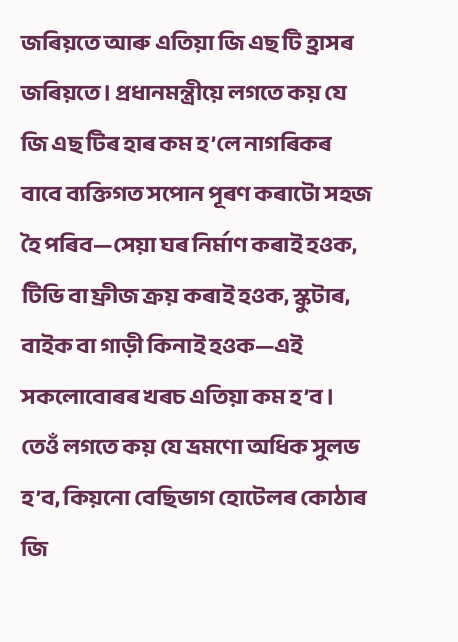জৰিয়তে আৰু এতিয়া জি এছ টি হ্ৰাসৰ জৰিয়তে। প্ৰধানমন্ত্ৰীয়ে লগতে কয় যে জি এছ টিৰ হাৰ কম হ’লে নাগৰিকৰ বাবে ব্যক্তিগত সপোন পূৰণ কৰাটো সহজ হৈ পৰিব—সেয়া ঘৰ নিৰ্মাণ কৰাই হওক, টিভি বা ফ্ৰীজ ক্ৰয় কৰাই হওক, স্কুটাৰ, বাইক বা গাড়ী কিনাই হওক—এই সকলোবোৰৰ খৰচ এতিয়া কম হ’ব। তেওঁ লগতে কয় যে ভ্ৰমণো অধিক সুলভ হ’ব, কিয়নো বেছিভাগ হোটেলৰ কোঠাৰ জি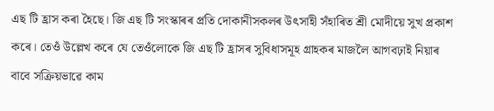এছ টি হ্ৰাস কৰা হৈছে। জি এছ টি সংস্কাৰৰ প্ৰতি দোকানীসকলৰ উৎসাহী সঁহাৰিত শ্ৰী মোদীয়ে সুখ প্ৰকাশ কৰে। তেওঁ উল্লেখ কৰে যে তেওঁলোকে জি এছ টি হ্ৰাসৰ সুবিধাসমূহ গ্ৰাহকৰ মাজলৈ আগবঢ়াই নিয়াৰ বাবে সক্ৰিয়ভাৱে কাম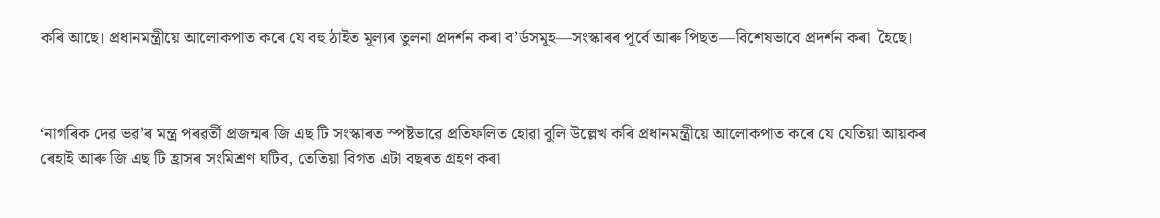কৰি আছে। প্ৰধানমন্ত্ৰীয়ে আলোকপাত কৰে যে বহু ঠাইত মূল্যৰ তুলনা প্ৰদৰ্শন কৰা ব’ৰ্ডসমূহ—সংস্কাৰৰ পূৰ্বে আৰু পিছত—বিশেষভাবে প্ৰদৰ্শন কৰা  হৈছে।



‘নাগৰিক দেৱ ভৱ’ৰ মন্ত্ৰ পৰৱৰ্তী প্ৰজন্মৰ জি এছ টি সংস্কাৰত স্পষ্টভাৱে প্ৰতিফলিত হোৱা বুলি উল্লেখ কৰি প্ৰধানমন্ত্ৰীয়ে আলোকপাত কৰে যে যেতিয়া আয়কৰ ৰেহাই আৰু জি এছ টি হ্ৰাসৰ সংমিশ্ৰণ ঘটিব, তেতিয়া বিগত এটা বছৰত গ্ৰহণ কৰা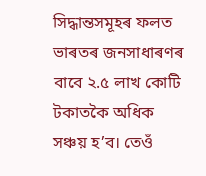সিদ্ধান্তসমূহৰ ফলত ভাৰতৰ জনসাধাৰণৰ বাবে ২.৫ লাখ কোটি টকাতকৈ অধিক সঞ্চয় হ’ব। তেওঁ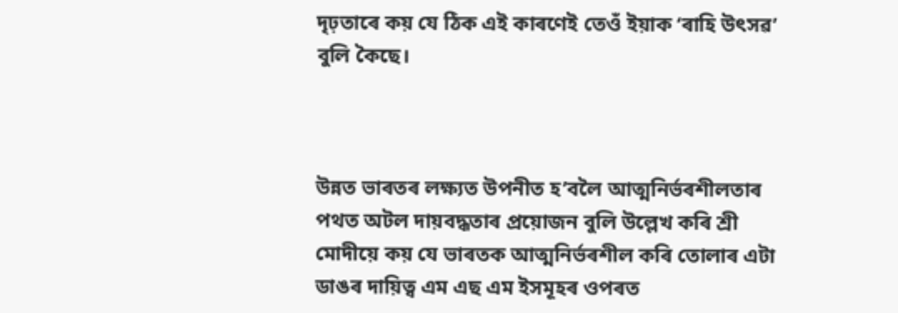দৃঢ়তাৰে কয় যে ঠিক এই কাৰণেই তেওঁ ইয়াক ‘ৰাহি উৎসৱ’ বুলি কৈছে।



উন্নত ভাৰতৰ লক্ষ্যত উপনীত হ’বলৈ আত্মনিৰ্ভৰশীলতাৰ পথত অটল দায়বদ্ধতাৰ প্ৰয়োজন বুলি উল্লেখ কৰি শ্ৰী মোদীয়ে কয় যে ভাৰতক আত্মনিৰ্ভৰশীল কৰি তোলাৰ এটা ডাঙৰ দায়িত্ব এম এছ এম ইসমূহৰ ওপৰত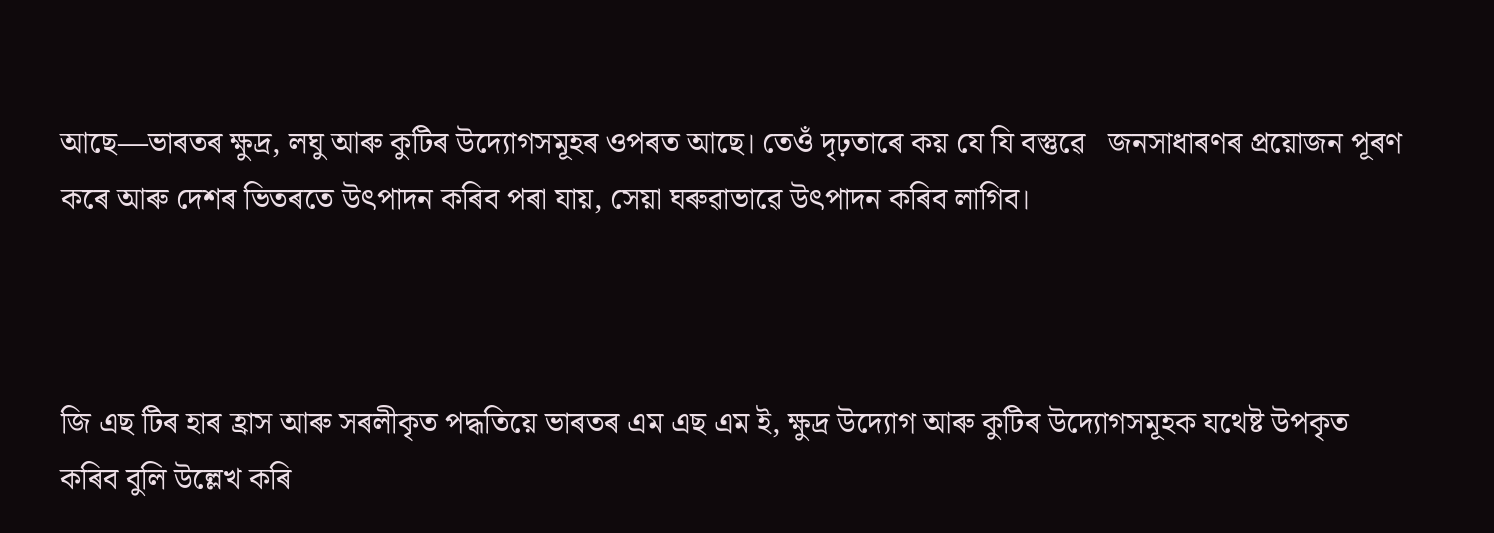আছে—ভাৰতৰ ক্ষুদ্ৰ, লঘু আৰু কুটিৰ উদ্যোগসমূহৰ ওপৰত আছে। তেওঁ দৃঢ়তাৰে কয় যে যি বস্তুৱে   জনসাধাৰণৰ প্ৰয়োজন পূৰণ কৰে আৰু দেশৰ ভিতৰতে উৎপাদন কৰিব পৰা যায়, সেয়া ঘৰুৱাভাৱে উৎপাদন কৰিব লাগিব।



জি এছ টিৰ হাৰ হ্ৰাস আৰু সৰলীকৃত পদ্ধতিয়ে ভাৰতৰ এম এছ এম ই, ক্ষুদ্ৰ উদ্যোগ আৰু কুটিৰ উদ্যোগসমূহক যথেষ্ট উপকৃত কৰিব বুলি উল্লেখ কৰি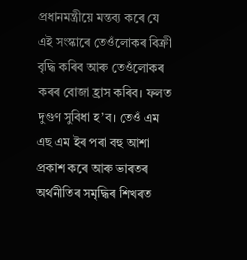প্ৰধানমন্ত্ৰীয়ে মন্তব্য কৰে যে এই সংস্কাৰে তেওঁলোকৰ বিক্ৰী বৃদ্ধি কৰিব আৰু তেওঁলোকৰ কৰৰ বোজা হ্ৰাস কৰিব। ফলত দুগুণ সুবিধা হ’ব। তেওঁ এম এছ এম ইৰ পৰা বহু আশা প্ৰকাশ কৰে আৰু ভাৰতৰ অৰ্থনীতিৰ সমৃদ্ধিৰ শিখৰত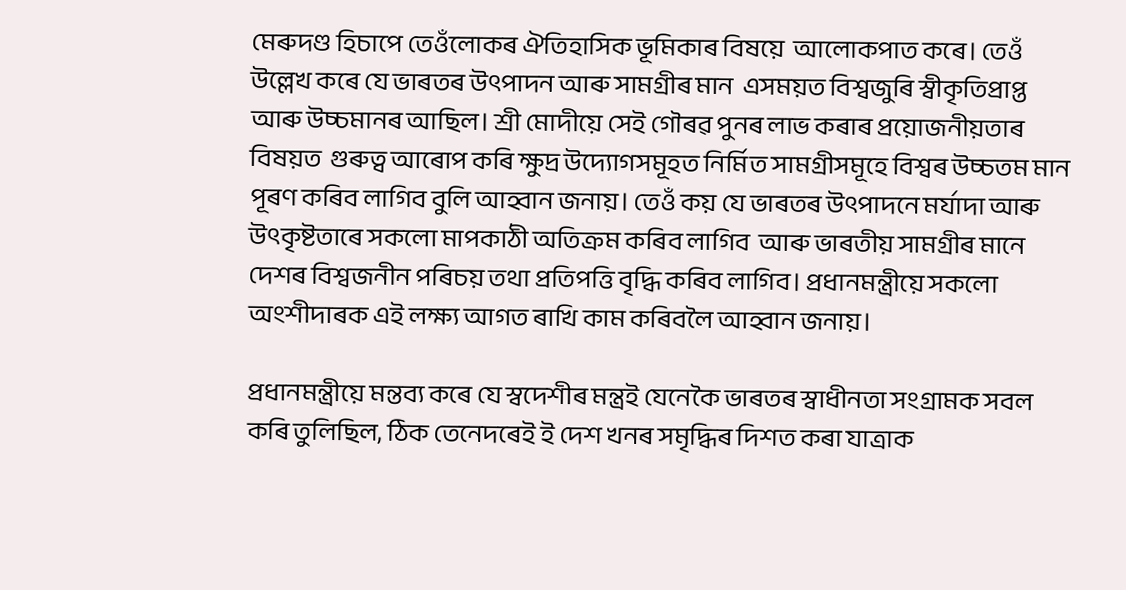মেৰুদণ্ড হিচাপে তেওঁলোকৰ ঐতিহাসিক ভূমিকাৰ বিষয়ে  আলোকপাত কৰে। তেওঁ উল্লেখ কৰে যে ভাৰতৰ উৎপাদন আৰু সামগ্ৰীৰ মান  এসময়ত বিশ্বজুৰি স্বীকৃতিপ্ৰাপ্ত আৰু উচ্চমানৰ আছিল। শ্ৰী মোদীয়ে সেই গৌৰৱ পুনৰ লাভ কৰাৰ প্ৰয়োজনীয়তাৰ বিষয়ত  গুৰুত্ব আৰোপ কৰি ক্ষুদ্ৰ উদ্যোগসমূহত নিৰ্মিত সামগ্ৰীসমূহে বিশ্বৰ উচ্চতম মান  পূৰণ কৰিব লাগিব বুলি আহ্বান জনায়। তেওঁ কয় যে ভাৰতৰ উৎপাদনে মৰ্যাদা আৰু উৎকৃষ্টতাৰে সকলো মাপকাঠী অতিক্ৰম কৰিব লাগিব  আৰু ভাৰতীয় সামগ্ৰীৰ মানে  দেশৰ বিশ্বজনীন পৰিচয় তথা প্ৰতিপত্তি বৃদ্ধি কৰিব লাগিব। প্ৰধানমন্ত্ৰীয়ে সকলো অংশীদাৰক এই লক্ষ্য আগত ৰাখি কাম কৰিবলৈ আহ্বান জনায়।

প্ৰধানমন্ত্ৰীয়ে মন্তব্য কৰে যে স্বদেশীৰ মন্ত্ৰই যেনেকৈ ভাৰতৰ স্বাধীনতা সংগ্ৰামক সবল কৰি তুলিছিল, ঠিক তেনেদৰেই ই দেশ খনৰ সমৃদ্ধিৰ দিশত কৰা যাত্ৰাক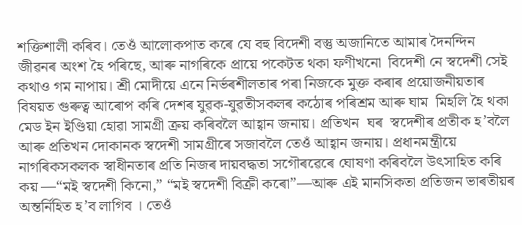শক্তিশালী কৰিব। তেওঁ আলোকপাত কৰে যে বহু বিদেশী বস্তু অজানিতে আমাৰ দৈনন্দিন জীৱনৰ অংশ হৈ পৰিছে, আৰু নাগৰিকে প্ৰায়ে পকেটত থকা ফণীখনো  বিদেশী নে স্বদেশী সেই কথাও গম নাপায়। শ্ৰী মোদীয়ে এনে নিৰ্ভৰশীলতাৰ পৰা নিজকে মুক্ত কৰাৰ প্ৰয়োজনীয়তাৰ বিষয়ত গুৰুত্ব আৰোপ কৰি দেশৰ যুৱক-যুৱতীসকলৰ কঠোৰ পৰিশ্ৰম আৰু ঘাম  মিহলি হৈ থকা মেড ইন ইণ্ডিয়া হোৱা সামগ্ৰী ক্ৰয় কৰিবলৈ আহ্বান জনায়। প্ৰতিখন  ঘৰ  স্বদেশীৰ প্ৰতীক হ’বলৈ আৰু প্ৰতিখন দোকানক স্বদেশী সামগ্ৰীৰে সজাবলৈ তেওঁ আহ্বান জনায়। প্রধানমন্ত্রীয়ে  নাগৰিকসকলক স্বাধীনতাৰ প্রতি নিজৰ দায়বদ্ধতা সগৌৰৱেৰে ঘোষণা কৰিবলৈ উৎসাহিত কৰি কয় —“মই স্বদেশী কিনো,” “মই স্বদেশী বিক্ৰী কৰো”—আৰু এই মানসিকতা প্রতিজন ভাৰতীয়ৰ অন্তর্নিহিত হ’ব লাগিব । তেওঁ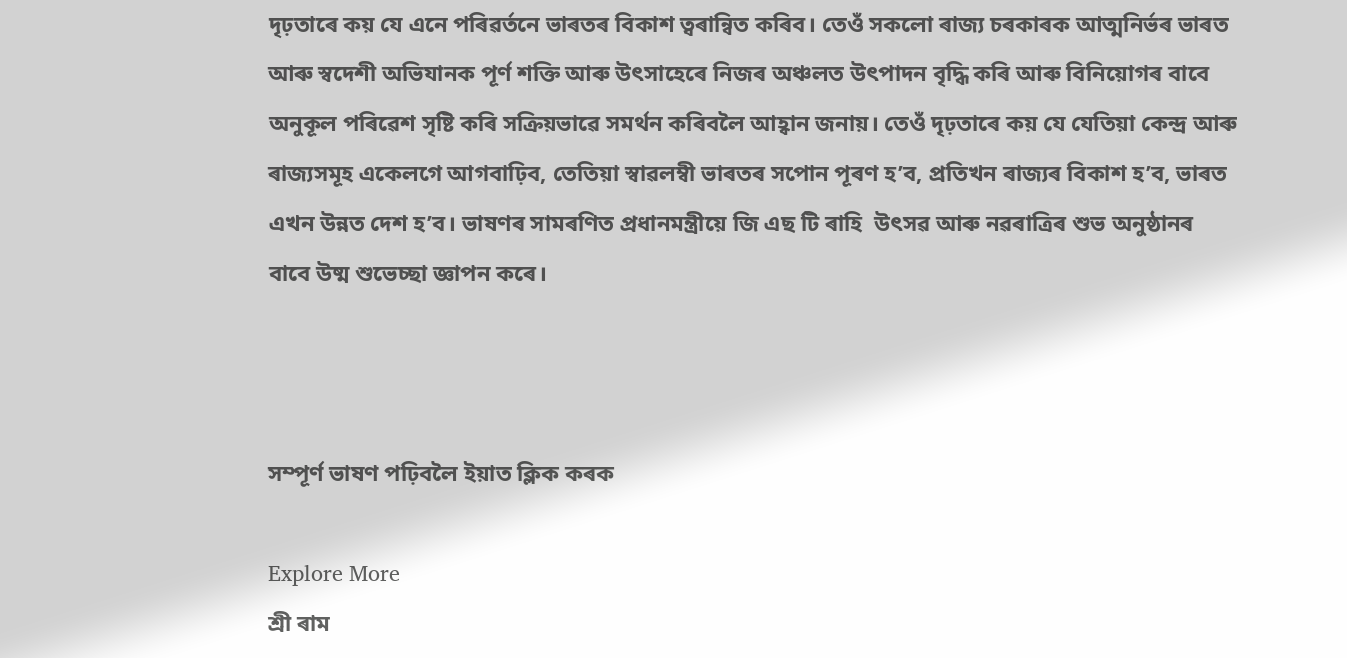দৃঢ়তাৰে কয় যে এনে পৰিৱৰ্তনে ভাৰতৰ বিকাশ ত্বৰান্বিত কৰিব। তেওঁ সকলো ৰাজ্য চৰকাৰক আত্মনিৰ্ভৰ ভাৰত আৰু স্বদেশী অভিযানক পূৰ্ণ শক্তি আৰু উৎসাহেৰে নিজৰ অঞ্চলত উৎপাদন বৃদ্ধি কৰি আৰু বিনিয়োগৰ বাবে অনুকূল পৰিৱেশ সৃষ্টি কৰি সক্ৰিয়ভাৱে সমৰ্থন কৰিবলৈ আহ্বান জনায়। তেওঁ দৃঢ়তাৰে কয় যে যেতিয়া কেন্দ্ৰ আৰু ৰাজ্যসমূহ একেলগে আগবাঢ়িব, তেতিয়া স্বাৱলম্বী ভাৰতৰ সপোন পূৰণ হ’ব, প্ৰতিখন ৰাজ্যৰ বিকাশ হ’ব, ভাৰত এখন উন্নত দেশ হ’ব। ভাষণৰ সামৰণিত প্ৰধানমন্ত্ৰীয়ে জি এছ টি ৰাহি  উৎসৱ আৰু নৱৰাত্ৰিৰ শুভ অনুষ্ঠানৰ বাবে উষ্ম শুভেচ্ছা জ্ঞাপন কৰে।



সম্পূৰ্ণ ভাষণ পঢ়িবলৈ ইয়াত ক্লিক কৰক

Explore More
শ্ৰী ৰাম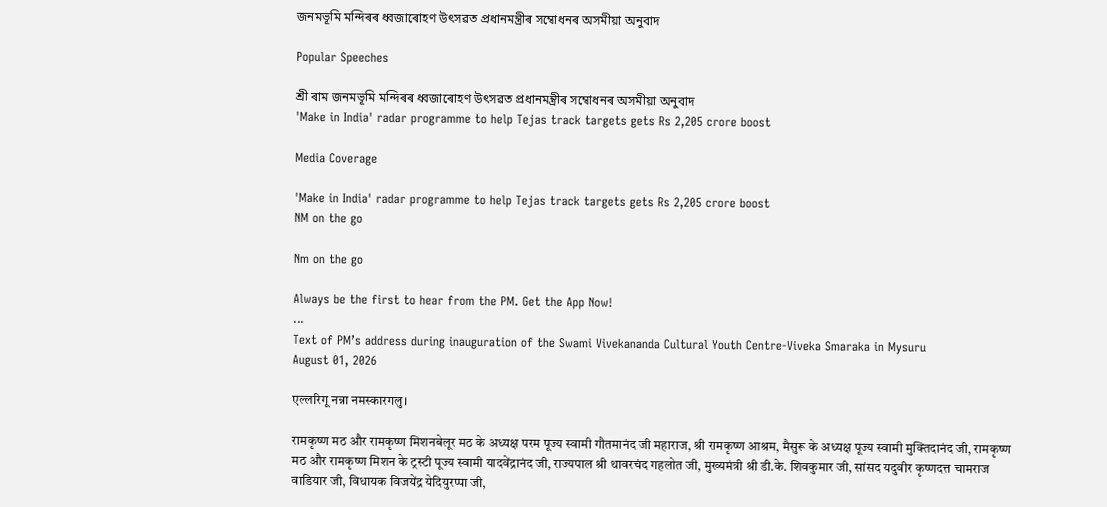জনমভূমি মন্দিৰৰ ধ্বজাৰোহণ উৎসৱত প্ৰধানমন্ত্ৰীৰ সম্বোধনৰ অসমীয়া অনুবাদ

Popular Speeches

শ্ৰী ৰাম জনমভূমি মন্দিৰৰ ধ্বজাৰোহণ উৎসৱত প্ৰধানমন্ত্ৰীৰ সম্বোধনৰ অসমীয়া অনুবাদ
'Make in India' radar programme to help Tejas track targets gets Rs 2,205 crore boost

Media Coverage

'Make in India' radar programme to help Tejas track targets gets Rs 2,205 crore boost
NM on the go

Nm on the go

Always be the first to hear from the PM. Get the App Now!
...
Text of PM’s address during inauguration of the Swami Vivekananda Cultural Youth Centre-Viveka Smaraka in Mysuru
August 01, 2026

एल्लरिगू नन्ना नमस्कारगलु।

रामकृष्ण मठ और रामकृष्ण मिशनबेलूर मठ के अध्यक्ष परम पूज्य स्वामी गौतमानंद जी महाराज, श्री रामकृष्ण आश्रम, मैसुरू के अध्यक्ष पूज्य स्वामी मुक्तिदानंद जी, रामकृष्ण मठ और रामकृष्ण मिशन के ट्रस्टी पूज्य स्वामी यादवेंद्रानंद जी, राज्यपाल श्री थावरचंद गहलोत जी, मुख्यमंत्री श्री डी.के. शिवकुमार जी, सांसद यदुवीर कृष्णदत्त चामराज वाडियार जी, विधायक विजयेंद्र येदियुरप्पा जी,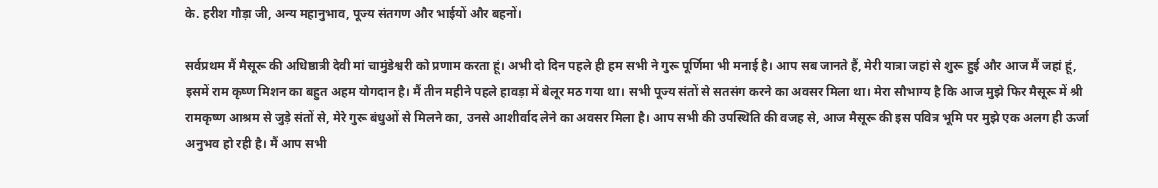के. हरीश गौड़ा जी, अन्य महानुभाव, पूज्य संतगण और भाईयों और बहनों।

सर्वप्रथम मैं मैसूरू की अधिष्ठात्री देवी मां चामुंडेश्वरी को प्रणाम करता हूं। अभी दो दिन पहले ही हम सभी ने गुरू पूर्णिमा भी मनाई है। आप सब जानते हैं, मेरी यात्रा जहां से शुरू हुई और आज मैं जहां हूं, इसमें राम कृष्ण मिशन का बहुत अहम योगदान है। मैं तीन महीने पहले हावड़ा में बेलूर मठ गया था। सभी पूज्य संतों से सतसंग करने का अवसर मिला था। मेरा सौभाग्य है कि आज मुझे फिर मैसूरू में श्री रामकृष्ण आश्रम से जुड़े संतों से, मेरे गुरू बंधुओं से मिलने का, उनसे आशीर्वाद लेने का अवसर मिला है। आप सभी की उपस्थिति की वजह से, आज मैसूरू की इस पवित्र भूमि पर मुझे एक अलग ही ऊर्जा अनुभव हो रही है। मैं आप सभी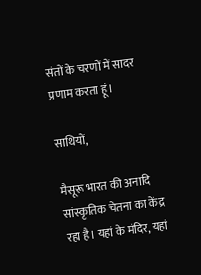संतों के चरणों में सादर प्रणाम करता हूं।

साथियों,

मैसूरू भारत की अनादि सांस्कृतिक चेतना का केंद्र रहा है। यहां के मंदिर, यहां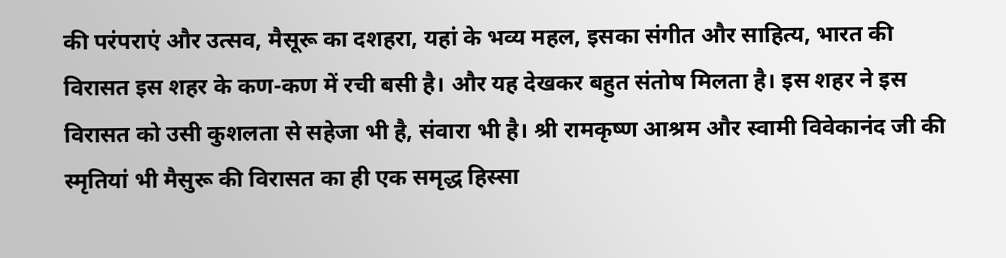की परंपराएं और उत्सव, मैसूरू का दशहरा, यहां के भव्य महल, इसका संगीत और साहित्य, भारत की विरासत इस शहर के कण-कण में रची बसी है। और यह देखकर बहुत संतोष मिलता है। इस शहर ने इस विरासत को उसी कुशलता से सहेजा भी है, संवारा भी है। श्री रामकृष्ण आश्रम और स्वामी विवेकानंद जी की स्मृतियां भी मैसुरू की विरासत का ही एक समृद्ध हिस्सा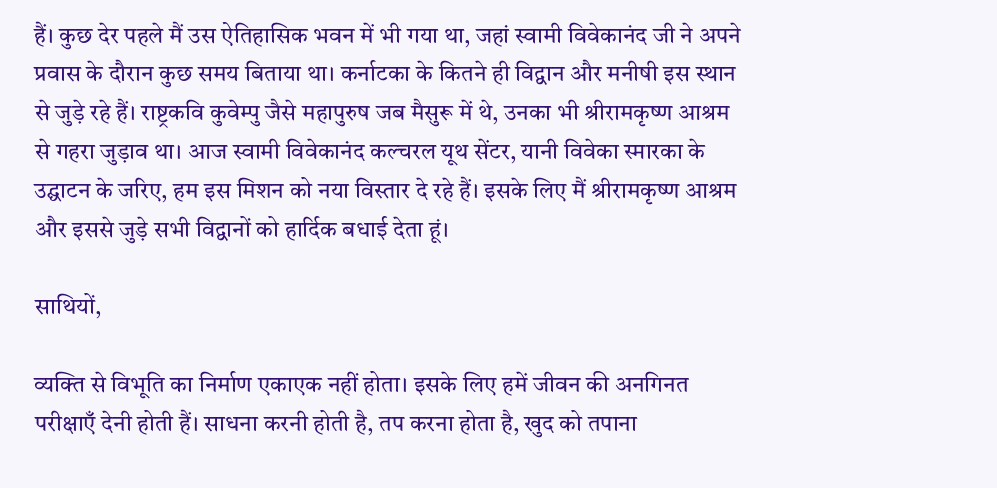हैं। कुछ देर पहले मैं उस ऐतिहासिक भवन में भी गया था, जहां स्वामी विवेकानंद जी ने अपने प्रवास के दौरान कुछ समय बिताया था। कर्नाटका के कितने ही विद्वान और मनीषी इस स्थान से जुड़े रहे हैं। राष्ट्रकवि कुवेम्पु जैसे महापुरुष जब मैसुरू में थे, उनका भी श्रीरामकृष्ण आश्रम से गहरा जुड़ाव था। आज स्वामी विवेकानंद कल्चरल यूथ सेंटर, यानी विवेका स्मारका के उद्घाटन के जरिए, हम इस मिशन को नया विस्तार दे रहे हैं। इसके लिए मैं श्रीरामकृष्ण आश्रम और इससे जुड़े सभी विद्वानों को हार्दिक बधाई देता हूं।

साथियों,

व्यक्ति से विभूति का निर्माण एकाएक नहीं होता। इसके लिए हमें जीवन की अनगिनत परीक्षाएँ देनी होती हैं। साधना करनी होती है, तप करना होता है, खुद को तपाना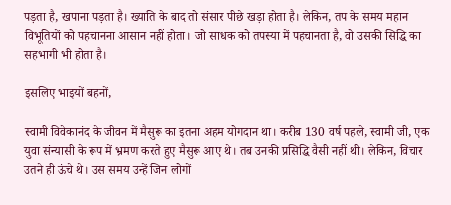पड़ता है, खपाना पड़ता है। ख्याति के बाद तो संसार पीछे खड़ा होता है। लेकिन, तप के समय महान विभूतियों को पहचानना आसान नहीं होता। जो साधक को तपस्या में पहचानता है, वो उसकी सिद्धि का सहभागी भी होता है।

इसलिए भाइयों बहनों,

स्वामी विवेकानंद के जीवन में मैसुरू का इतना अहम योगदान था। करीब 130 वर्ष पहले, स्वामी जी, एक युवा संन्यासी के रूप में भ्रमण करते हुए मैसुरू आए थे। तब उनकी प्रसिद्धि वैसी नहीं थी। लेकिन, विचार उतने ही ऊंचे थे। उस समय उन्हें जिन लोगों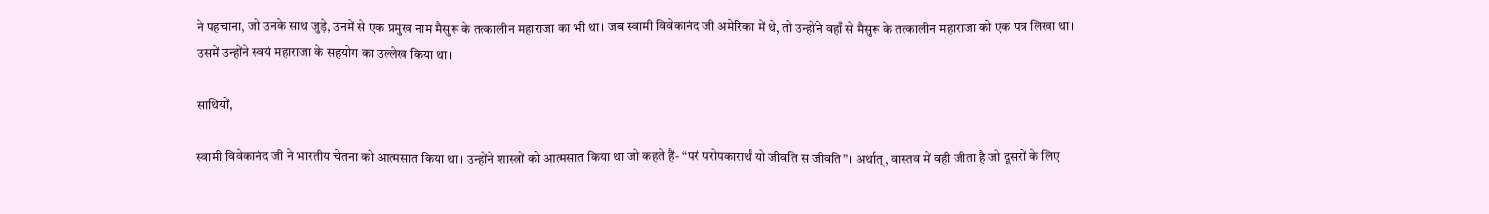ने पहचाना, जो उनके साथ जुड़े, उनमें से एक प्रमुख नाम मैसुरू के तत्कालीन महाराजा का भी था। जब स्वामी विवेकानंद जी अमेरिका में थे, तो उन्होंने वहाँ से मैसुरू के तत्कालीन महाराजा को एक पत्र लिखा था। उसमें उन्होंने स्वयं महाराजा के सहयोग का उल्लेख किया था।

साथियों,

स्वामी विवेकानंद जी ने भारतीय चेतना को आत्मसात किया था। उन्होंने शास्त्रों को आत्मसात किया था जो कहते हैं- “परं परोपकारार्थं यो जीवति स जीवति”। अर्थात्, वास्तव में वही जीता है जो दूसरों के लिए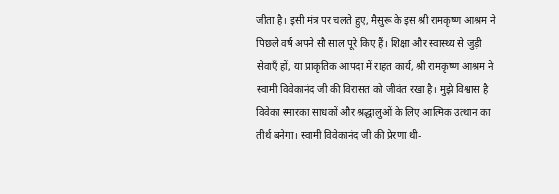जीता है। इसी मंत्र पर चलते हुए, मैसुरू के इस श्री रामकृष्ण आश्रम ने पिछले वर्ष अपने सौ साल पूरे किए हैं। शिक्षा और स्वास्थ्य से जुड़ी सेवाएँ हों, या प्राकृतिक आपदा में राहत कार्य, श्री रामकृष्ण आश्रम ने स्वामी विवेकानंद जी की विरासत को जीवंत रखा है। मुझे विश्वास है विवेका स्मारका साधकों और श्रद्धालुओं के लिए आत्मिक उत्थान का तीर्थ बनेगा। स्वामी विवेकानंद जी की प्रेरणा थी-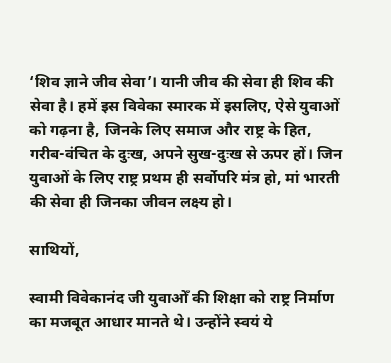‘शिव ज्ञाने जीव सेवा’। यानी जीव की सेवा ही शिव की सेवा है। हमें इस विवेका स्मारक में इसलिए, ऐसे युवाओं को गढ़ना है, जिनके लिए समाज और राष्ट्र के हित, गरीब-वंचित के दुःख, अपने सुख-दुःख से ऊपर हों। जिन युवाओं के लिए राष्ट्र प्रथम ही सर्वोपरि मंत्र हो, मां भारती की सेवा ही जिनका जीवन लक्ष्य हो।

साथियों,

स्वामी विवेकानंद जी युवाओँ की शिक्षा को राष्ट्र निर्माण का मजबूत आधार मानते थे। उन्होंने स्वयं ये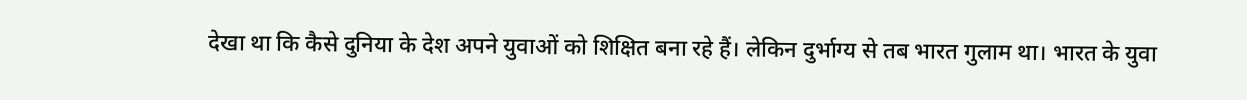देखा था कि कैसे दुनिया के देश अपने युवाओं को शिक्षित बना रहे हैं। लेकिन दुर्भाग्य से तब भारत गुलाम था। भारत के युवा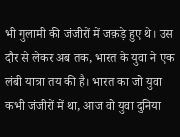भी गुलामी की जंजीरों में जक़ड़े हुए थे। उस दौर से लेकर अब तक, भारत के युवा ने एक लंबी यात्रा तय की है। भारत का जो युवा कभी जंजीरों में था, आज वो युवा दुनिया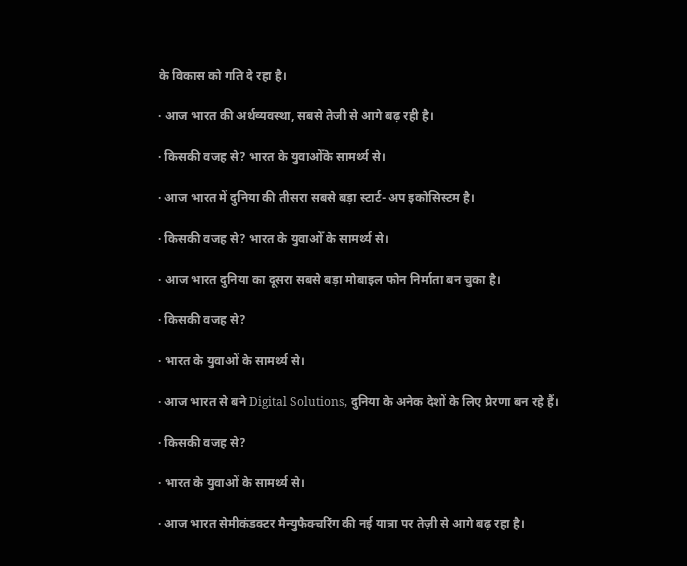के विकास को गति दे रहा है।

· आज भारत की अर्थव्यवस्था, सबसे तेजी से आगे बढ़ रही है।

· किसकी वजह से? भारत के युवाओँके सामर्थ्य से।

· आज भारत में दुनिया की तीसरा सबसे बड़ा स्टार्ट-अप इकोसिस्टम है।

· किसकी वजह से? भारत के युवाओँ के सामर्थ्य से।

· आज भारत दुनिया का दूसरा सबसे बड़ा मोबाइल फोन निर्माता बन चुका है।

· किसकी वजह से?

· भारत के युवाओं के सामर्थ्य से।

· आज भारत से बने Digital Solutions, दुनिया के अनेक देशों के लिए प्रेरणा बन रहे हैं।

· किसकी वजह से?

· भारत के युवाओं के सामर्थ्य से।

· आज भारत सेमीकंडक्टर मैन्युफैक्चरिंग की नई यात्रा पर तेज़ी से आगे बढ़ रहा है।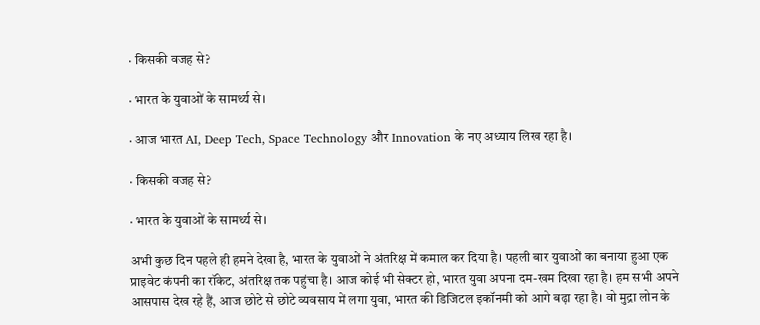· किसकी वजह से?

· भारत के युवाओं के सामर्थ्य से।

· आज भारत AI, Deep Tech, Space Technology और Innovation के नए अध्याय लिख रहा है।

· किसकी वजह से?

· भारत के युवाओं के सामर्थ्य से।

अभी कुछ दिन पहले ही हमने देखा है, भारत के युवाओं ने अंतरिक्ष में कमाल कर दिया है। पहली बार युवाओं का बनाया हुआ एक प्राइवेट कंपनी का रॉकेट, अंतरिक्ष तक पहुंचा है। आज कोई भी सेक्टर हो, भारत युवा अपना दम-खम दिखा रहा है। हम सभी अपने आसपास देख रहे हैं, आज छोटे से छोटे व्यवसाय में लगा युवा, भारत की डिजिटल इकॉनमी को आगे बढ़ा रहा है। वो मुद्रा लोन के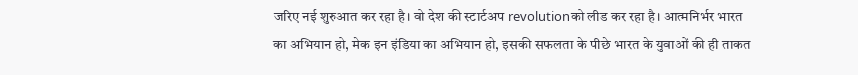जरिए नई शुरुआत कर रहा है। वो देश की स्टार्टअप revolutionको लीड कर रहा है। आत्मनिर्भर भारत का अभियान हो, मेक इन इंडिया का अभियान हो, इसकी सफलता के पीछे भारत के युवाओं की ही ताकत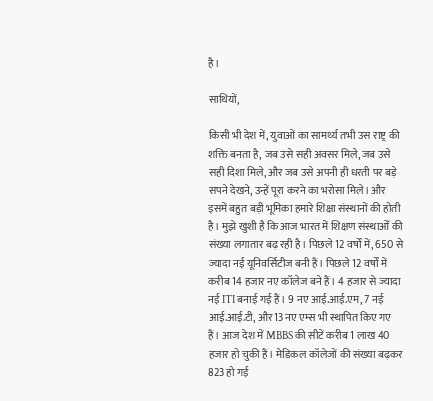है।

साथियों,

किसी भी देश में, युवाओं का सामर्थ्य तभी उस राष्ट्र की शक्ति बनता है, जब उसे सही अवसर मिले, जब उसे सही दिशा मिले, और जब उसे अपनी ही धरती पर बड़े सपने देखने, उन्हें पूरा करने का भरोसा मिले। और इसमें बहुत बड़ी भूमिका हमारे शिक्षा संस्थानों की होती है। मुझे खुशी है कि आज भारत में शिक्षण संस्थाओँ की संख्या लगातार बढ़ रही है। पिछले 12 वर्षों में, 650 से ज्यादा नई यूनिवर्सिटीज बनी हैं। पिछले 12 वर्षों में करीब 14 हजार नए कॉलेज बने हैं। 4 हजार से ज्यादा नई ITI बनाई गई हैं। 9 नए आई.आई.एम, 7 नई आई.आई.टी, और13 नए एम्स भी स्थापित किए गए हैं। आज देश में MBBS की सीटें करीब 1 लाख 40 हजार हो चुकी हैं। मेडिकल कॉलेजों की संख्या बढ़कर 823 हो गई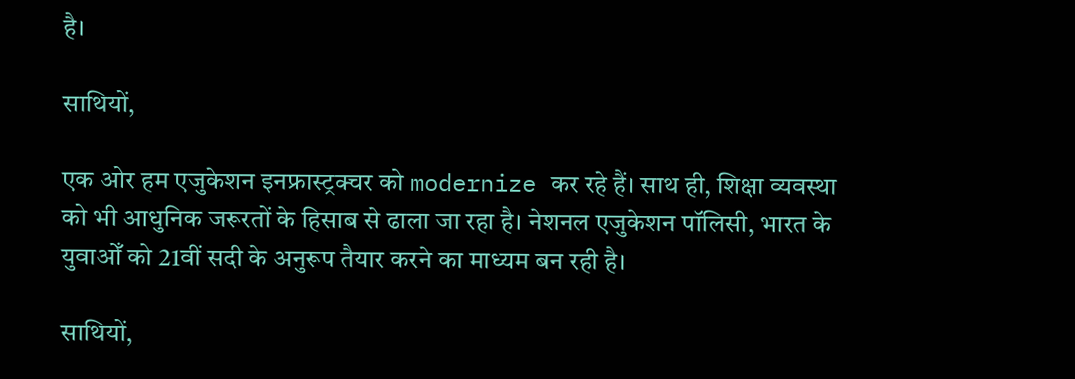है।

साथियों,

एक ओर हम एजुकेशन इनफ्रास्ट्रक्चर को modernize कर रहे हैं। साथ ही, शिक्षा व्यवस्था को भी आधुनिक जरूरतों के हिसाब से ढाला जा रहा है। नेशनल एजुकेशन पॉलिसी, भारत के युवाओँ को 21वीं सदी के अनुरूप तैयार करने का माध्यम बन रही है।

साथियों,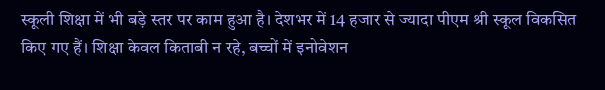स्कूली शिक्षा में भी बड़े स्तर पर काम हुआ है। देशभर में 14 हजार से ज्यादा पीएम श्री स्कूल विकसित किए गए हैं। शिक्षा केवल किताबी न रहे, बच्चों में इनोवेशन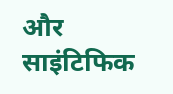और साइंटिफिक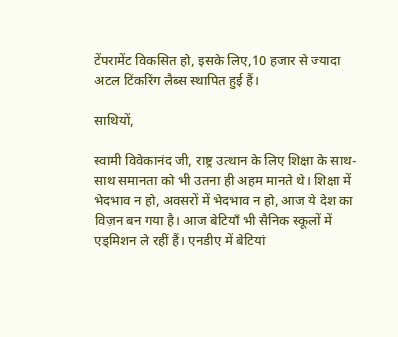टेंपरामेंट विकसित हो, इसके लिए,10 हजार से ज्यादा अटल टिंकरिंग लैब्स स्थापित हुई हैं।

साथियों,

स्वामी विवेकानंद जी, राष्ट्र उत्थान के लिए शिक्षा के साथ-साथ समानता को भी उतना ही अहम मानते थे। शिक्षा में भेदभाव न हो, अवसरों में भेदभाव न हो, आज ये देश का विज़न बन गया है। आज बेटियाँ भी सैनिक स्कूलों में एड्मिशन ले रहीं हैं। एनडीए में बेटियां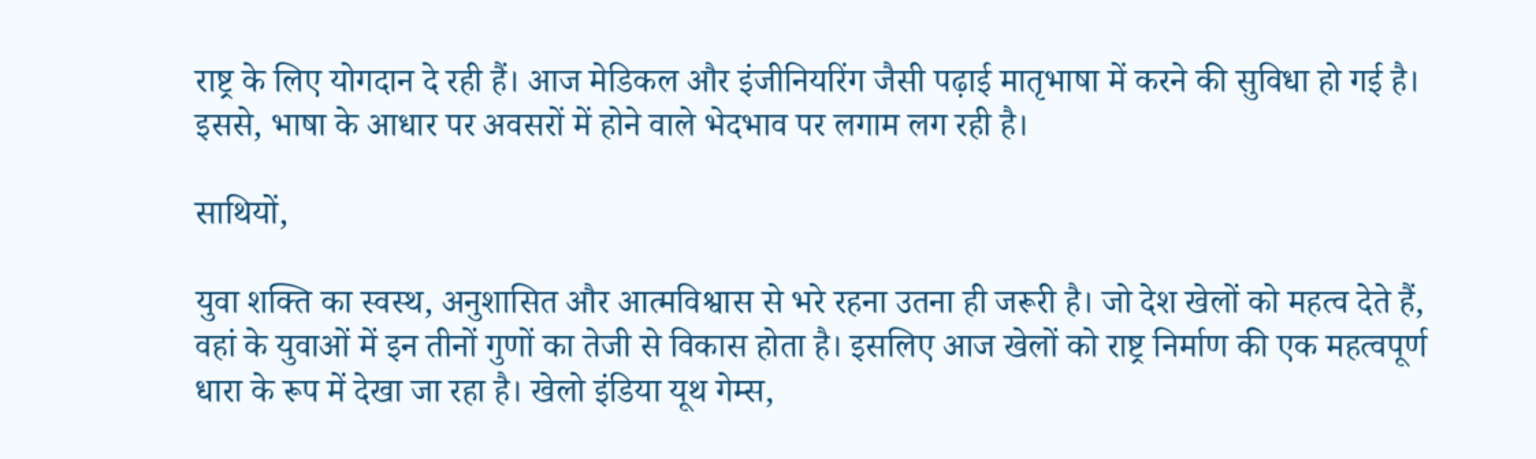राष्ट्र के लिए योगदान दे रही हैं। आज मेडिकल और इंजीनियरिंग जैसी पढ़ाई मातृभाषा में करने की सुविधा हो गई है। इससे, भाषा के आधार पर अवसरों में होने वाले भेदभाव पर लगाम लग रही है।

साथियों,

युवा शक्ति का स्वस्थ, अनुशासित और आत्मविश्वास से भरे रहना उतना ही जरूरी है। जो देश खेलों को महत्व देते हैं, वहां के युवाओं में इन तीनों गुणों का तेजी से विकास होता है। इसलिए आज खेलों को राष्ट्र निर्माण की एक महत्वपूर्ण धारा के रूप में देखा जा रहा है। खेलो इंडिया यूथ गेम्स,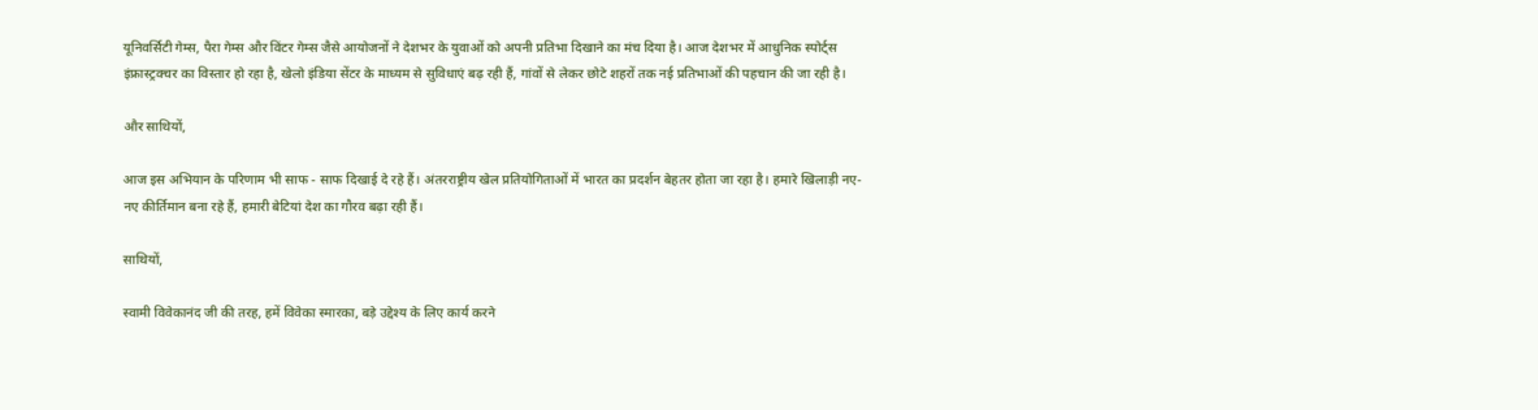यूनिवर्सिटी गेम्स, पैरा गेम्स और विंटर गेम्स जैसे आयोजनों ने देशभर के युवाओं को अपनी प्रतिभा दिखाने का मंच दिया है। आज देशभर में आधुनिक स्पोर्ट्स इंफ्रास्ट्रक्चर का विस्तार हो रहा है, खेलो इंडिया सेंटर के माध्यम से सुविधाएं बढ़ रही हैं, गांवों से लेकर छोटे शहरों तक नई प्रतिभाओं की पहचान की जा रही है।

और साथियों,

आज इस अभियान के परिणाम भी साफ - साफ दिखाई दे रहे हैं। अंतरराष्ट्रीय खेल प्रतियोगिताओं में भारत का प्रदर्शन बेहतर होता जा रहा है। हमारे खिलाड़ी नए-नए कीर्तिमान बना रहे हैं, हमारी बेटियां देश का गौरव बढ़ा रही हैं।

साथियों,

स्वामी विवेकानंद जी की तरह, हमें विवेका स्मारका, बड़े उद्देश्य के लिए कार्य करने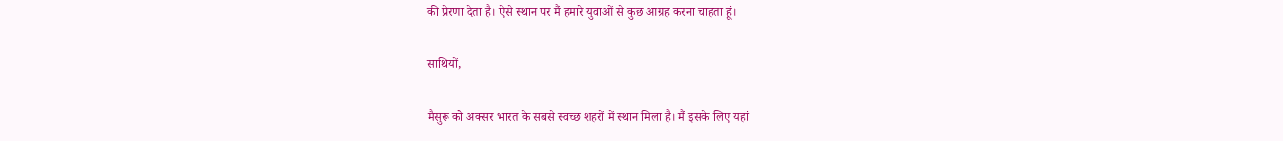की प्रेरणा देता है। ऐसे स्थान पर मैं हमारे युवाओं से कुछ आग्रह करना चाहता हूं।

साथियों,

मैसुरू को अक्सर भारत के सबसे स्वच्छ शहरों में स्थान मिला है। मैं इसके लिए यहां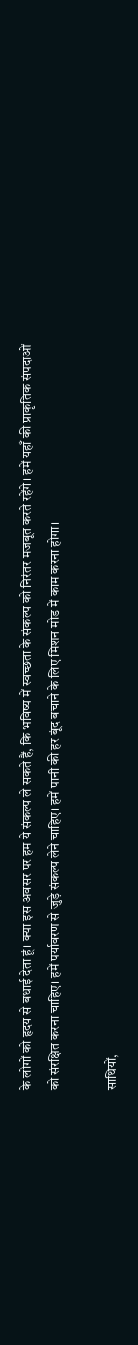के लोगों को हृदय से बधाई देता हूं। क्या इस अवसर पर हम ये संकल्प ले सकते हैं, कि भविष्य में स्वच्छता के संकल्प को निरंतर मजबूत करते रहेंगे। हमें यहाँ की प्राकृतिक संपदाओं को संरक्षित करना चाहिए। हमें पर्यावरण से जुड़े संकल्प लेने चाहिए। हमें पानी की हर बूंद बचाने के लिए मिशन मोड में काम करना होगा।

साथियों,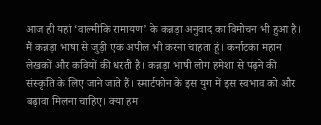आज ही यहां ‘वाल्मीकि रामायण’ के कन्नड़ा अनुवाद का विमोचन भी हुआ है। मैं कन्नड़ा भाषा से जुड़ी एक अपील भी करना चाहता हूं। कर्नाटका महान लेखकों और कवियों की धरती है। कन्नड़ा भाषी लोग हमेशा से पढ़ने की संस्कृति के लिए जाने जाते हैं। स्मार्टफोन के इस युग में इस स्वभाव को और बढ़ावा मिलना चाहिए। क्या हम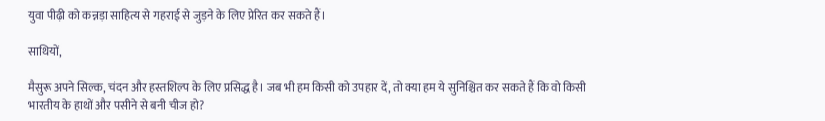युवा पीढ़ी को कन्नड़ा साहित्य से गहराई से जुड़ने के लिए प्रेरित कर सकते हैं।

साथियों,

मैसुरू अपने सिल्क, चंदन और हस्तशिल्प के लिए प्रसिद्ध है। जब भी हम किसी को उपहार दें, तो क्या हम ये सुनिश्चित कर सकते हैं कि वो किसी भारतीय के हाथों और पसीने से बनी चीज हो?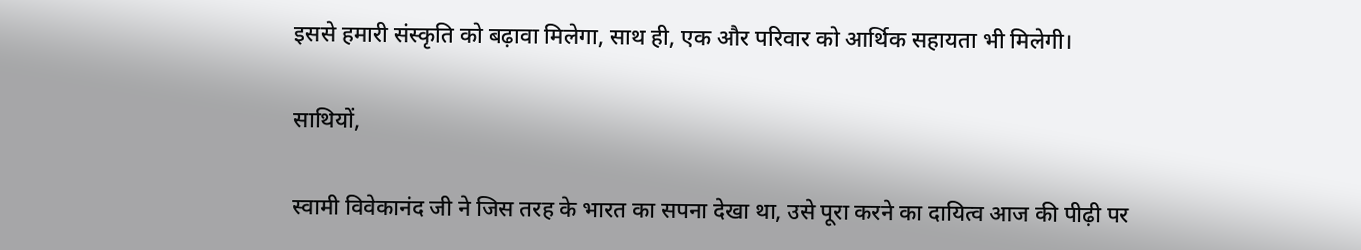इससे हमारी संस्कृति को बढ़ावा मिलेगा, साथ ही, एक और परिवार को आर्थिक सहायता भी मिलेगी।

साथियों,

स्वामी विवेकानंद जी ने जिस तरह के भारत का सपना देखा था, उसे पूरा करने का दायित्व आज की पीढ़ी पर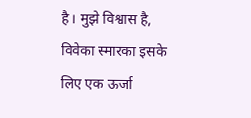है। मुझे विश्वास है, विवेका स्मारका इसके लिए एक ऊर्जा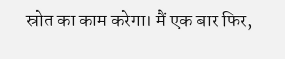स्रोत का काम करेगा। मैं एक बार फिर,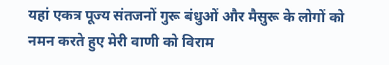यहां एकत्र पूज्य संतजनों गुरू बंधुओं और मैसुरू के लोगों को नमन करते हुए मेरी वाणी को विराम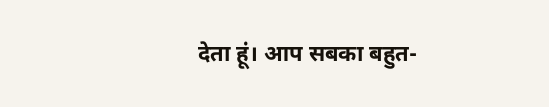देता हूं। आप सबका बहुत-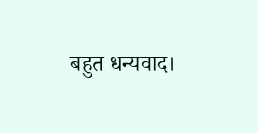बहुत धन्यवाद।